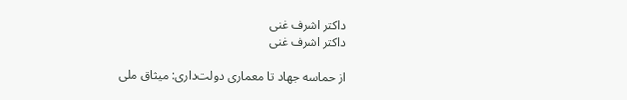داکتر اشرف غنی
داکتر اشرف غنی

از حماسه جهاد تا معماری دولت‌داری: میثاق ملی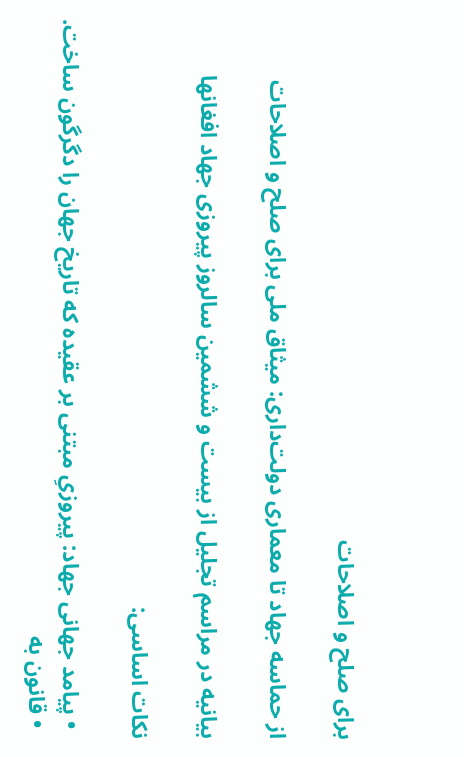برای صلح و اصلاحات

از حماسه جهاد تا معماری دولت‌داری: میثاق ملی برای صلح و اصلاحات

بیانیه در مراسم تجلیل از بیست و ششمین سالروز پیروزی جهاد افغانها

نکات اساسی:

  • پیامد جهانی جهاد: پیروزیِ مبتنی بر عقیده که تاریخ جهان را دگرگون ساخت.
  • قانون به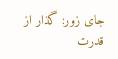جای زور: گذار از قدرت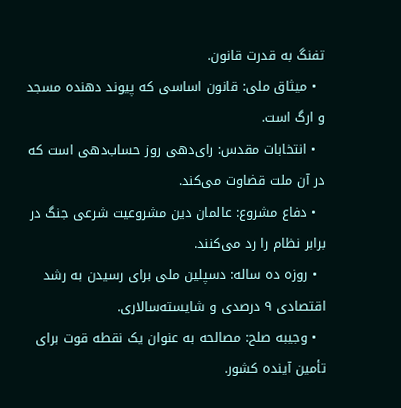تفنگ به قدرت قانون.
  • میثاق ملی: قانون اساسی که پیوند دهنده مسجد و ارگ است.
  • انتخابات مقدس: رای‌دهی روز حساب‌دهی است که در آن ملت قضاوت می‌کند.
  • دفاع مشروع: عالمان دین مشروعیت شرعی جنگ در برابر نظام را رد می‌کنند.
  • روزه ده ساله: دسپلین ملی برای رسیدن به رشد اقتصادی ۹ درصدی و شایسته‌سالاری.
  • وجیبه صلح: مصالحه به عنوان یک نقطه قوت برای تأمین آینده کشور.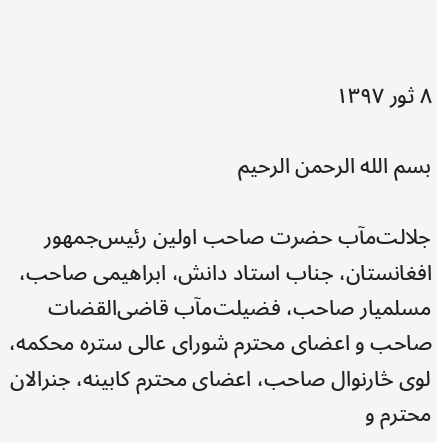۸ ثور ۱۳۹۷

بسم الله الرحمن الرحیم

جلالت‌مآب حضرت صاحب اولین رئیس‌جمهور افغانستان، جناب استاد دانش، ابراهیمی صاحب، مسلمیار صاحب، فضیلت‌مآب قاضی‌القضات صاحب و اعضای محترم شورای عالی ستره محکمه، لوی څارنوال صاحب، اعضای محترم کابینه، جنرالان محترم و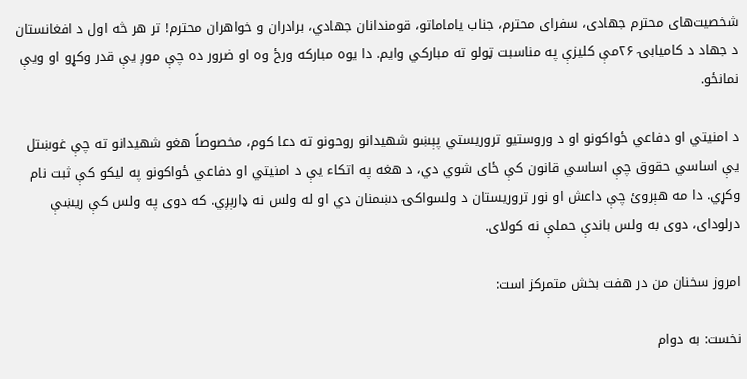شخصیت‌های محترم جهادی، سفرای محترم، جناب یاماماتو، قومندانان جهادي، برادران و خواهران محترم! تر هر څه اول د افغانستان د جهاد د کامیابۍ ۲۶مې کلیزې په مناسبت ټولو ته مبارکي وایم. دا یوه مبارکه ورځ وه او ضرور ده چې موږ یې قدر وکړو او ویې نمانځو.

د امنیتي او دفاعي ځواکونو او د وروستیو تروریستي پېښو شهیدانو روحونو ته دعا کوم، مخصوصاً هغو شهیدانو ته چې غوښتل یې اساسي حقوق چې اساسي قانون کې ځای شوي دي، د هغه په اتکاء یې د امنیتي او دفاعي ځواکونو په لیکو کې ثبت نام وکړي. دا مه هېروئ چې داعش او نور تروریستان د ولسواکۍ دښمنان دي او له ولس نه ډارېږي. که دوی په ولس کې ریښې درلودای، دوی به ولس باندې حملې نه کولای.

امروز سخنان من در هفت بخش متمرکز است:

نخست: به دوام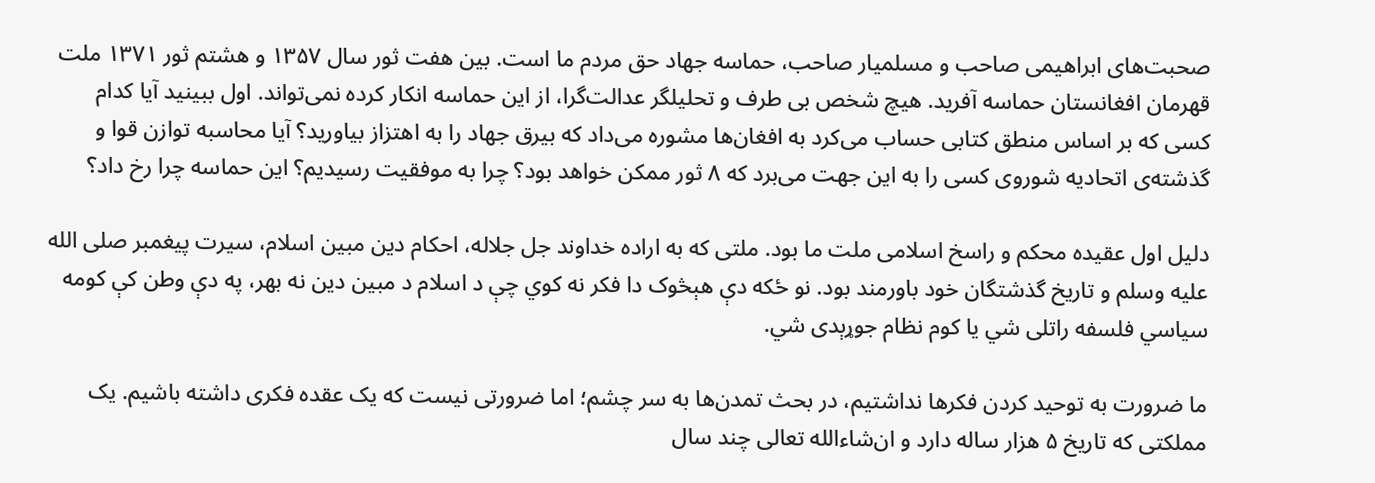صحبت‌های ابراهیمی صاحب و مسلمیار صاحب، حماسه جهاد حق مردم ما است. بین هفت ثور سال ۱۳۵۷ و هشتم ثور ۱۳۷۱ ملت قهرمان افغانستان حماسه آفرید. هیچ شخص بی طرف و تحلیلگر عدالت‌گرا، از این حماسه انکار کرده نمی‌تواند. اول ببینید آیا کدام کسی که بر اساس منطق کتابی حساب می‌کرد به افغان‌ها مشوره می‌داد که بیرق جهاد را به اهتزاز بیاورید؟ آیا محاسبه توازن قوا و گذشته‌ی اتحادیه شوروی کسی را به این جهت می‌برد که ۸ ثور ممکن خواهد بود؟ چرا به موفقیت رسیدیم؟ این حماسه چرا رخ داد؟

دلیل اول عقیده محکم و راسخ اسلامی ملت ما بود. ملتی که به اراده خداوند جل جلاله، احکام دین مبین اسلام، سیرت پیغمبر صلى الله عليه وسلم و تاریخ گذشتگان خود باورمند بود. نو ځکه دې هېڅوک دا فکر نه کوي چې د اسلام د مبین دین نه بهر، په دې وطن کې کومه سیاسي فلسفه راتلی شي یا کوم نظام جوړېدی شي.

ما ضرورت به توحید کردن فکرها نداشتیم، در بحث تمدن‌ها به سر چشم؛ اما ضرورتی نیست که یک عقده فکری داشته باشیم. یک مملکتی که تاریخ ۵ هزار ساله دارد و ان‌شاءالله تعالی چند سال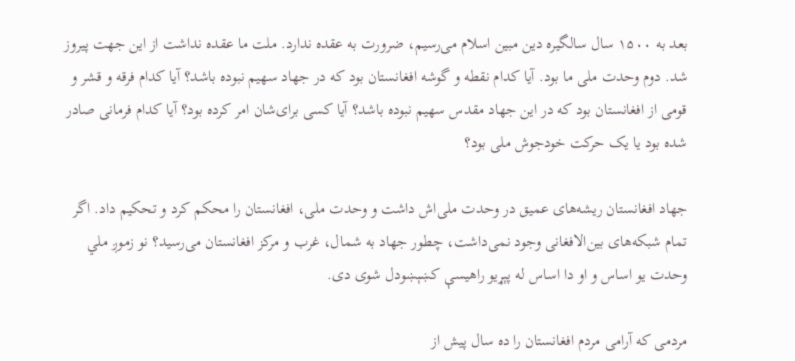بعد به ۱۵۰۰ سال سالگیره دین مبین اسلام می‌رسیم، ضرورت به عقده ندارد. ملت ما عقده نداشت از این جهت پیروز شد. دوم وحدت ملی ما بود. آیا کدام نقطه و گوشه افغانستان بود که در جهاد سهیم نبوده باشد؟ آیا کدام فرقه و قشر و قومی از افغانستان بود که در این جهاد مقدس سهیم نبوده باشد؟ آیا کسی برای‌شان امر کرده بود؟ آیا کدام فرمانی صادر شده بود یا یک حرکت خودجوش ملی بود؟

جهاد افغانستان ریشه‌های عمیق در وحدت ملی‌اش داشت و وحدت ملی، افغانستان را محکم کرد و تحکیم داد. اگر تمام شبکه‌های بین‌الافغانی وجود نمی‌داشت، چطور جهاد به شمال، غرب و مرکز افغانستان می‌رسید؟ نو زموږ ملي وحدت یو اساس و او دا اساس له پېړیو راهیسې کښېښودل شوی دی.

مردمی که آرامی مردم افغانستان را ده سال پیش از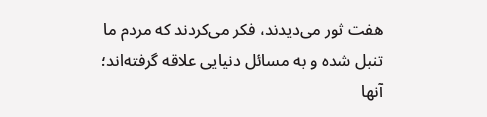هفت ثور می‌دیدند، فکر می‌کردند که مردم ما تنبل شده و به مسائل دنیایی علاقه گرفته‌اند؛ آنها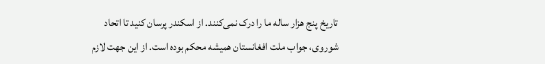تاریخ پنج هزار ساله ما را درک نمی‌کنند. از اسکندر پرسان کنید تا اتحاد شوروی، جواب ملت افغانستان همیشه محکم بوده است. از این جهت لازم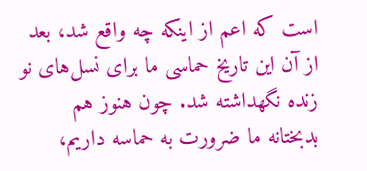است که اعم از اینکه چه واقع شد، بعد از آن این تاریخ حماسی ما برای نسل‌های نو زنده نگهداشته شد. چون هنوز هم بدبختانه ما ضرورت به حماسه داریم،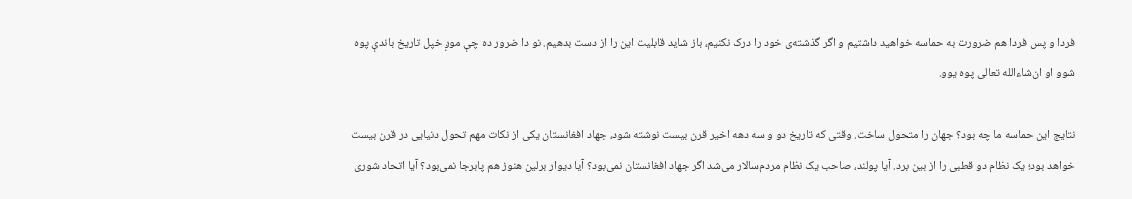فردا و پس فردا هم ضرورت به حماسه خواهید داشتیم و اگر گذشته‌ی خود را درک نکنیم، باز شاید قابلیت این را از دست بدهیم. نو دا ضرور ده چې موږ خپل تاریخ باندې پوه شوو او ان‌شاءالله تعالی پوه یوو.

نتایج این حماسه ما چه بود؟ جهان را متحول ساخت. وقتی که تاریخ دو و سه دهه اخیر قرن بیست نوشته شود، جهاد افغانستان یکی از نکات مهم تحول دنیایی در قرن بیست خواهد بود؛ یک نظام دو قطبی را از بین برد. آیا پولند، صاحب یک نظام مردم‌سالار می‌شد اگر جهاد افغانستان نمی‌بود؟ آیا دیوار برلین هنوز هم پابرجا نمی‌بود؟ آیا اتحاد شوری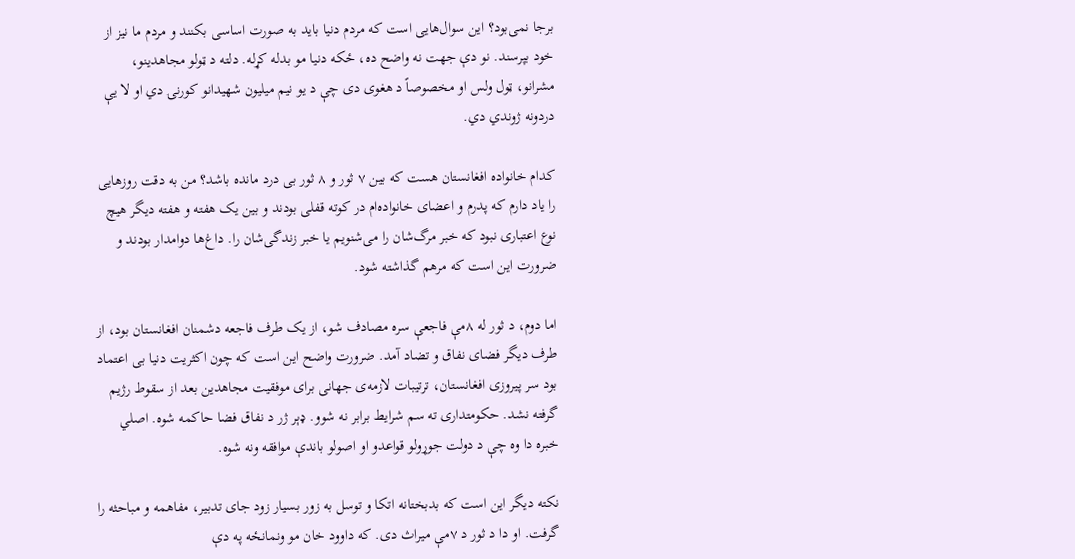برجا نمی‌بود؟ این سوال‌هایی است که مردم دنیا باید به صورت اساسی بکنند و مردم ما نیز از خود بپرسند. نو دې جهت نه واضح ده، ځکه دنیا مو بدله کړله. دلته د ټولو مجاهدینو، مشرانو، ټول ولس او مخصوصاً د هغوی دی چې د یو نیم میلیون شهیدانو کورنۍ دي او لا یې دردونه ژوندي دي.

کدام خانواده افغانستان هست که بین ۷ ثور و ۸ ثور بی درد مانده باشد؟ من به دقت روزهایی را یاد دارم که پدرم و اعضای خانواده‌ام در کوته قفلی بودند و بین یک هفته و هفته دیگر هیچ نوع اعتباری نبود که خبر مرگ‌شان را می‌شنویم یا خبر زندگی‌شان را. داغ‌ها دوامدار بودند و ضرورت این است که مرهم گذاشته شود.

اما دوم، د ثور له ۸مې فاجعې سره مصادف شو، از یک طرف فاجعه دشمنان افغانستان بود، از طرف دیگر فضای نفاق و تضاد آمد. ضرورت واضح این است که چون اکثریت دنیا بی اعتماد بود سر پیروزی افغانستان، ترتیبات لازمه‌ی جهانی برای موفقیت مجاهدین بعد از سقوط رژیم گرفته نشد. حکومتداری ته سم شرایط برابر نه شوو. ډېر ژر د نفاق فضا حاکمه شوه. اصلي خبره دا وه چې د دولت جوړولو قواعدو او اصولو باندې موافقه ونه شوه.

نکته دیگر این است که بدبختانه اتکا و توسل به زور بسیار زود جای تدبیر، مفاهمه و مباحثه را گرفت. او دا د ثور د ۷مې میراث دی. که داوود خان مو ونمانځه په دې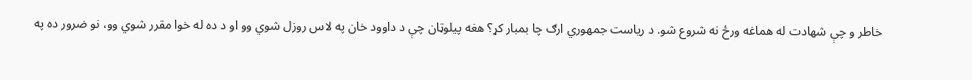خاطر و چې شهادت له هماغه ورځ نه شروع شو. د ریاست جمهوري ارګ چا بمبار کړ؟ هغه پیلوټان چې د داوود خان په لاس روزل شوي وو او د ده له خوا مقرر شوي وو، نو ضرور ده په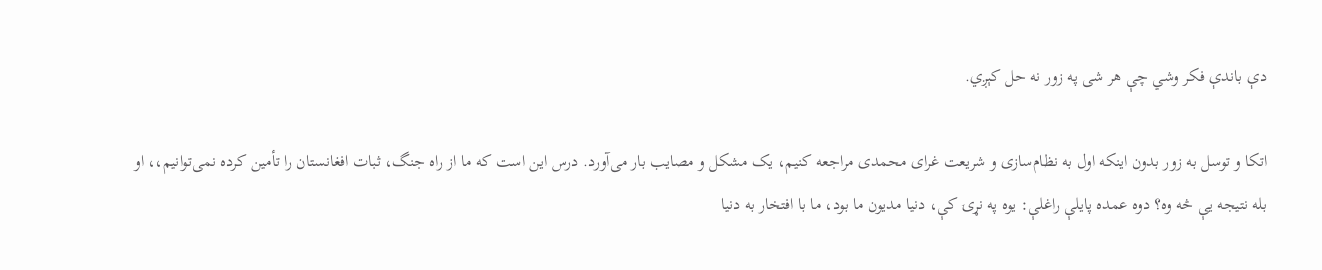دې باندې فکر وشي چې هر شی په زور نه حل کېږي.

اتکا و توسل به زور بدون اینکه اول به نظام‌سازی و شریعت غرای محمدی مراجعه کنیم، یک مشکل و مصایب بار می‌آورد. درس این است که ما از راه جنگ، ثبات افغانستان را تأمین کرده نمی‌توانیم،، او بله نتیجه یې څه وه؟ دوه عمده پایلې راغلې: یوه په نړۍ کې، دنیا مدیون ما بود، ما با افتخار به دنیا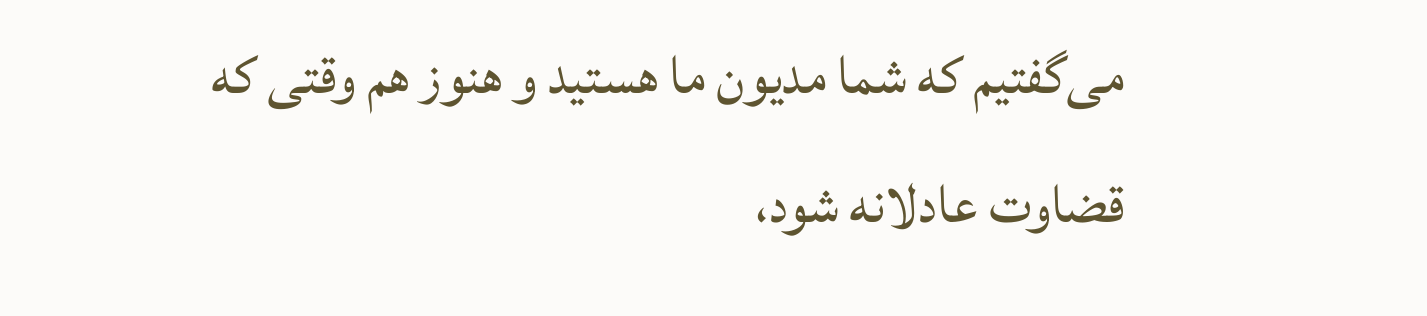می‌گفتیم که شما مدیون ما هستید و هنوز هم وقتی که قضاوت عادلانه شود،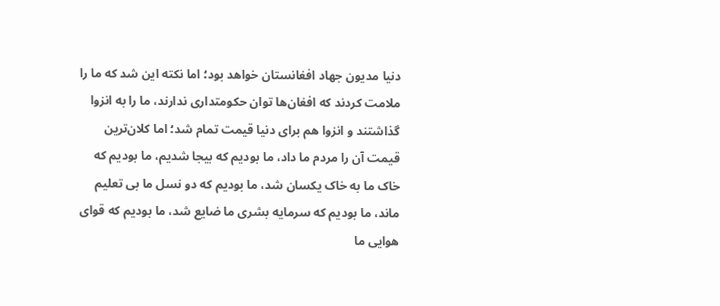دنیا مدیون جهاد افغانستان خواهد بود؛ اما نکته این شد که ما را ملامت کردند که افغان‌ها توان حکومتداری ندارند، ما را به انزوا گذاشتند و انزوا هم برای دنیا قیمت تمام شد؛ اما کلان‌ترین قیمت آن را مردم ما داد، ما بودیم که بیجا شدیم، ما بودیم که خاک ما به خاک یکسان شد، ما بودیم که دو نسل ما بی تعلیم ماند، ما بودیم که سرمایه بشری ما ضایع شد، ما بودیم که قوای هوایی ما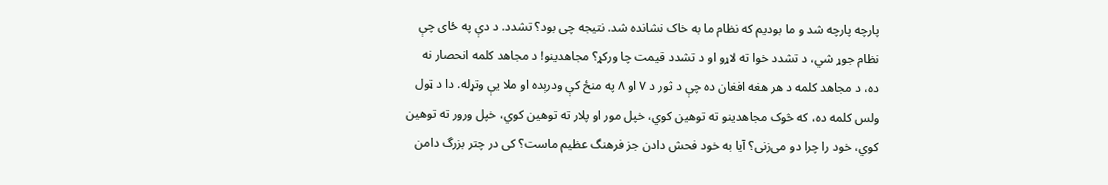پارچه پارچه شد و ما بودیم که نظام ما به خاک نشانده شد. نتیجه چی بود؟ تشدد. د دې په ځای چې نظام جوړ شي، د تشدد خوا ته لاړو او د تشدد قیمت چا ورکړ؟ مجاهدینو! د مجاهد کلمه انحصار نه ده، د مجاهد کلمه د هر هغه افغان ده چې د ثور د ۷ او ۸ په منځ کې ودرېده او ملا یې وتړله. دا د ټول ولس کلمه ده، که څوک مجاهدینو ته توهین کوي، خپل مور او پلار ته توهین کوي، خپل ورور ته توهین کوي، خود را چرا دو می‌زنی؟ آیا به خود فحش دادن جز فرهنگ عظیم ماست؟ کی در چتر بزرگ دامن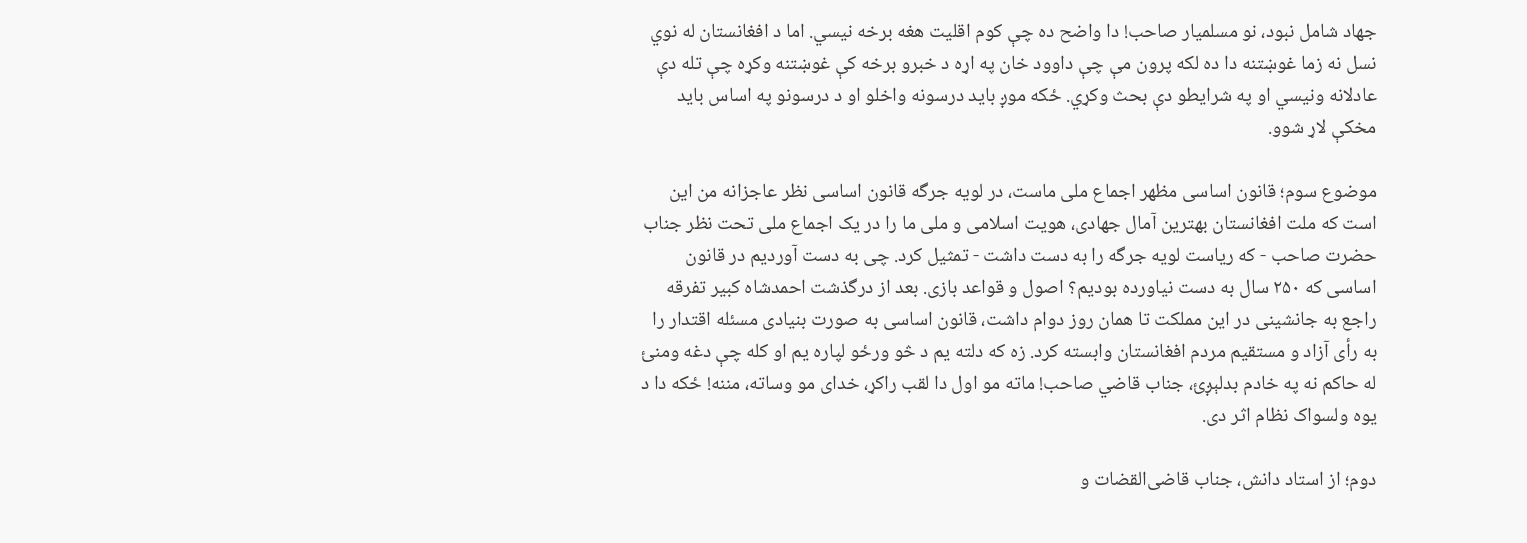جهاد شامل نبود، نو مسلمیار صاحب! دا واضح ده چې کوم اقلیت هغه برخه نیسي. اما د افغانستان له نوي نسل نه زما غوښتنه دا ده لکه پرون مې چې داوود خان په اړه د خبرو برخه کې غوښتنه وکړه چې تله دې عادلانه ونیسي او په شرایطو دې بحث وکړي. ځکه موږ باید درسونه واخلو او د درسونو په اساس باید مخکې لاړ شوو.

موضوع سوم؛ قانون اساسی مظهر اجماع ملی ماست، در لویه جرگه قانون اساسی نظر عاجزانه من این است که ملت افغانستان بهترین آمال جهادی، هویت اسلامی و ملی ما را در یک اجماع ملی تحت نظر جناب حضرت صاحب - که ریاست لویه جرگه را به دست داشت - تمثیل کرد. چی به دست آوردیم در قانون اساسی که ۲۵۰ سال به دست نیاورده بودیم؟ اصول و قواعد بازی. بعد از درگذشت احمدشاه کبیر تفرقه راجع به جانشینی در این مملکت تا همان روز دوام داشت، قانون اساسی به صورت بنیادی مسئله اقتدار را به رأی آزاد و مستقیم مردم افغانستان وابسته کرد. زه که دلته یم د څو ورځو لپاره یم او کله چې دغه ومنئ له حاکم نه په خادم بدلېږئ، جناب قاضي صاحب! ماته مو اول دا لقب راکړ، خدای مو وساته، مننه! ځکه دا د یوه ولسواک نظام اثر دی.

دوم؛ از استاد دانش، جناب قاضی‌القضات و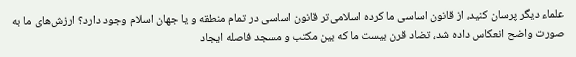علماء دیگر پرسان کنید، از قانون اساسی ما کرده اسلامی‌تر قانون اساسی در تمام منطقه و یا جهان اسلام وجود دارد؟ ارزش‌های ما به صورت واضح انعکاس داده شد، تضاد قرن بیست ما که بین مکتب و مسجد فاصله ایجاد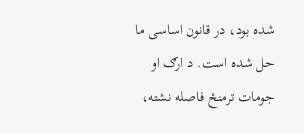شده بود، در قانون اساسی ما حل شده است. د ارګ او جومات ترمنځ فاصله نشته،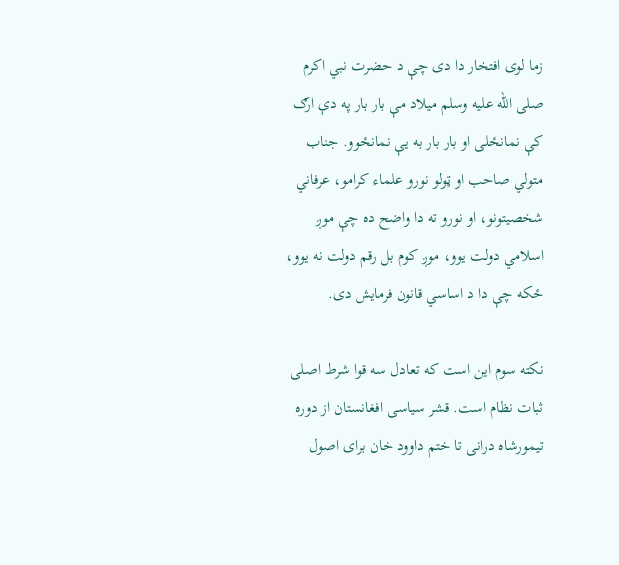زما لوی افتخار دا دی چې د حضرت نبي اکرم صلى الله عليه وسلم میلاد مې بار بار په دې ارګ کې نمانځلی او بار بار به یې نمانځوو. جناب متولي صاحب او ټولو نورو علماء کرامو، عرفاني شخصیتونو، او نورو ته دا واضح ده چې موږ اسلامي دولت یوو، موږ کوم بل رقم دولت نه یوو، ځکه چې دا د اساسي قانون فرمایش دی.

نکته سوم این است که تعادل سه قوا شرط اصلی ثبات نظام است. قشر سیاسی افغانستان از دوره تیمورشاه درانی تا ختم داوود خان برای اصول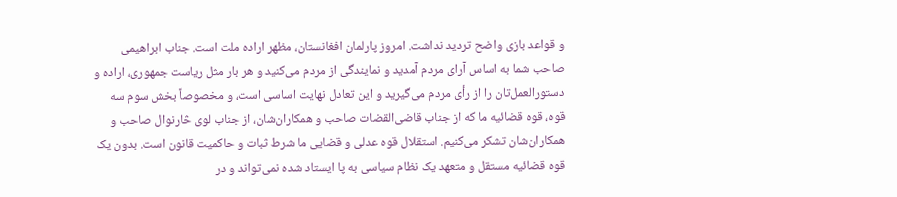و قواعد بازی واضح تردید نداشت. امروز پارلمان افغانستان، مظهر اراده ملت است. جناب ابراهیمی صاحب شما به اساس آرای مردم آمدید و نمایندگی از مردم می‌کنید و هر بار مثل ریاست جمهوری، اراده و دستورالعمل‌تان را از رأی مردم می‌گیرید و این تعادل نهایت اساسی است، و مخصوصاً بخش سوم سه قوه، قوه قضائیه ما که از جناب قاضی‌القضات صاحب و همکاران‌شان، از جناب لوی څارنوال صاحب و همکاران‌شان تشکر می‌کنیم. استقلال قوه عدلی و قضایی ما شرط ثبات و حاکمیت قانون است. بدون یک قوه قضائیه مستقل و متعهد یک نظام سیاسی به پا ایستاد شده نمی‌تواند و در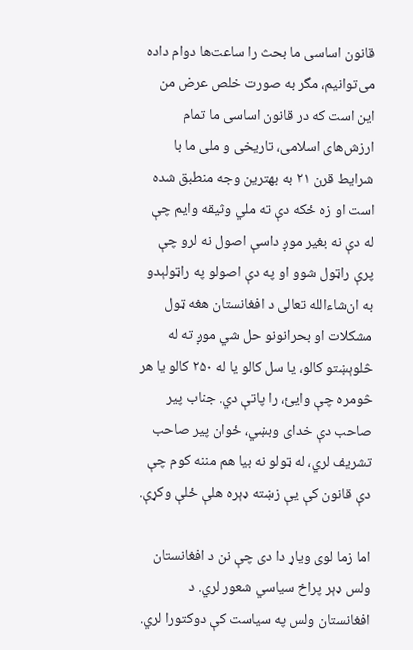قانون اساسی ما بحث را ساعت‌ها دوام داده می‌توانیم، مگر به صورت خلص عرض من این است که در قانون اساسی ما تمام ارزش‌های اسلامی، تاریخی و ملی ما با شرایط قرن ۲۱ به بهترین وجه منطبق شده است او زه ځکه دې ته ملي وثیقه وایم چې له دې نه بغیر موږ داسې اصول نه لرو چې پرې راټول شوو او په دې اصولو په راټولېدو به ان‌شاءالله تعالی د افغانستان هغه ټول مشکلات او بحرانونو حل شي موږ ته له څلوېښتو کالو، یا سل کالو یا له ۲۵۰ کالو یا هر څومره چې وایئ، را پاتې دي. جناب پیر صاحب دې خدای وبښي، ځوان پیر صاحب تشریف لري، له ټولو نه بیا هم مننه کوم چې دې قانون کې یې زښته ډېره هلې ځلې وکړې.

اما زما لوی ویاړ دا دی چې نن د افغانستان ولس ډېر پراخ سیاسي شعور لري. د افغانستان ولس په سیاست کې دوکتورا لري.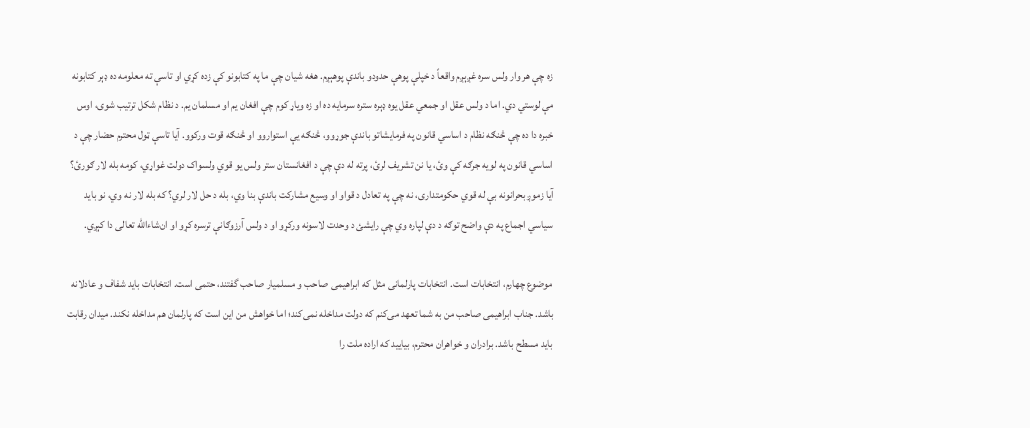زه چې هر وار ولس سره غږېږم واقعاً د خپلې پوهې حدودو باندې پوهېږم. هغه شیان چې ما په کتابونو کې زده کړي او تاسې ته معلومه ده ډېر کتابونه مې لوستي دي. اما د ولس عقل او جمعي عقل یوه ډېره ستره سرمایه ده او زه ویاړ کوم چې افغان یم او مسلمان یم. د نظام شکل ترتیب شوی، اوس خبره دا ده چې څنګه نظام د اساسي قانون په فرمایشاتو باندې جوړوو، څنګه یې استواروو او څنګه قوت ورکوو. آیا تاسې ټول محترم حضار چې د اساسي قانون په لویه جرګه کې وئ، یا نن تشریف لرئ، پرته له دې چې د افغانستان ستر ولس یو قوي ولسواک دولت غواړي، کومه بله لار ګورئ؟ آیا زموږ بحرانونه بې له قوي حکومتداری، نه چې په تعادل د قواو او وسیع مشارکت باندې بنا وي، بله د حل لار لري؟ که بله لار نه وي، نو باید سیاسي اجماع په دې واضح توګه د دې لپاره وي چې رایشئ د وحدت لاسونه ورکړو او د ولس آرزوګانې ترسره کړو او ان‌شاءالله تعالی دا کېږي.

موضوع چهارم، انتخابات است. انتخابات پارلمانی مثل که ابراهیمی صاحب و مسلمیار صاحب گفتند، حتمی است. انتخابات باید شفاف و عادلانه باشد. جناب ابراهیمی صاحب من به شما تعهد می‌کنم که دولت مداخله نمی‌کند؛ اما خواهش من این است که پارلمان هم مداخله نکند. میدان رقابت باید مسطح باشد. برادران و خواهران محترم، بیایید که اراده ملت را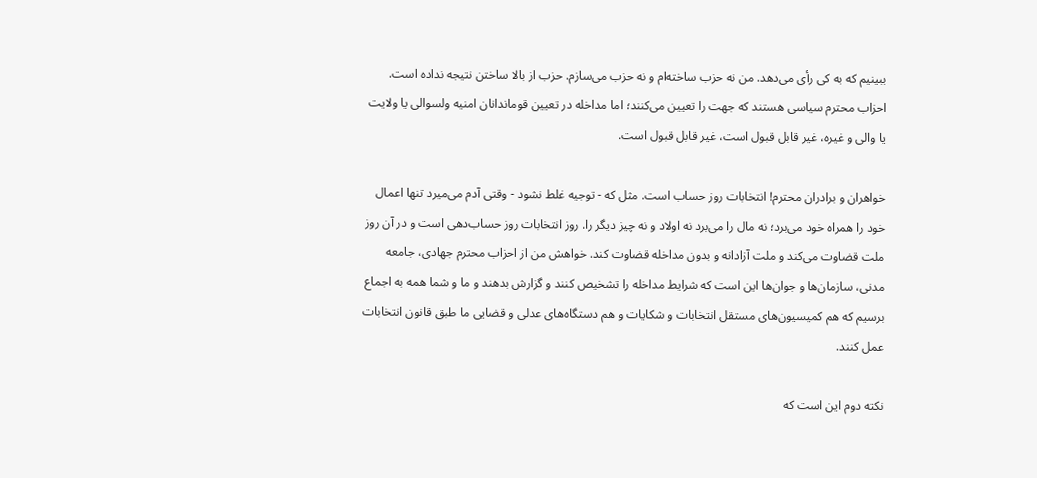ببینیم که به کی رأی می‌دهد. من نه حزب ساخته‌ام و نه حزب می‌سازم. حزب از بالا ساختن نتیجه نداده است. احزاب محترم سیاسی هستند که جهت را تعیین می‌کنند؛ اما مداخله در تعیین قوماندانان امنیه ولسوالی یا ولایت یا والی و غیره، غیر قابل قبول است، غیر قابل قبول است.

خواهران و برادران محترم! انتخابات روز حساب است. مثل که - توجیه غلط نشود - وقتی آدم می‌میرد تنها اعمال خود را همراه خود می‌برد؛ نه مال را می‌برد نه اولاد و نه چیز دیگر را. روز انتخابات روز حساب‌دهی است و در آن روز ملت قضاوت می‌کند و ملت آزادانه و بدون مداخله قضاوت کند. خواهش من از احزاب محترم جهادی، جامعه مدنی، سازمان‌ها و جوان‌ها این است که شرایط مداخله را تشخیص کنند و گزارش بدهند و ما و شما همه به اجماع برسیم که هم کمیسیون‌های مستقل انتخابات و شکایات و هم دستگاه‌های عدلی و قضایی ما طبق قانون انتخابات عمل کنند.

نکته دوم این است که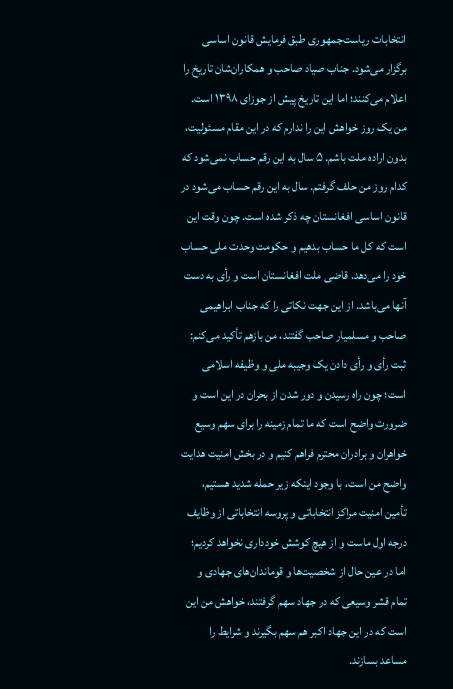انتخابات ریاست‌جمهوری طبق فرمایش قانون اساسی برگزار می‌شود. جناب صیاد صاحب و همکاران‌شان تاریخ را اعلام می‌کنند؛ اما این تاریخ پیش از جوزای ۱۳۹۸ است. من یک روز خواهش این را ندارم که در این مقام مسئولیت، بدون اراده ملت باشم. ۵ سال به این رقم حساب نمی‌شود که کدام روز من حلف گرفتم. سال به این رقم حساب می‌شود در قانون اساسی افغانستان چه ذکر شده است. چون وقت این است که کل ما حساب بدهیم و حکومت وحدت ملی حساب خود را می‌دهد. قاضی ملت افغانستان است و رأی به دست آنها می‌باشد. از این جهت نکاتی را که جناب ابراهیمی صاحب و مسلمیار صاحب گفتند، من بازهم تأکید می‌کنم: ثبت رأی و رأی دادن یک وجیبه ملی و وظیفه اسلامی است؛ چون راه رسیدن و دور شدن از بحران در این است و ضرورت واضح است که ما تمام زمینه را برای سهم وسیع خواهران و برادران محترم فراهم کنیم و در بخش امنیت هدایت واضح من است، با وجود اینکه زیر حمله شدید هستیم، تأمین امنیت مراکز انتخاباتی و پروسه انتخاباتی از وظایف درجه اول ماست و از هیچ کوشش خودداری نخواهد کردیم؛ اما در عین حال از شخصیت‌ها و قوماندان‌های جهادی و تمام قشر وسیعی که در جهاد سهم گرفتند، خواهش من این است که در این جهاد اکبر هم سهم بگیرند و شرایط را مساعد بسازند.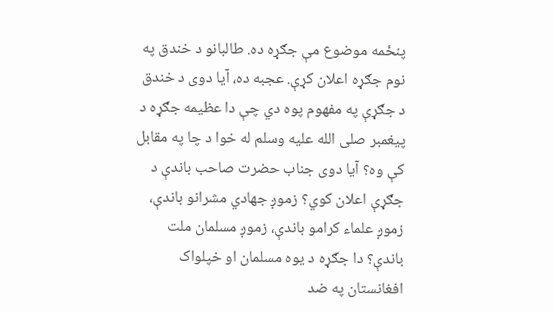پنځمه موضوع مې جګړه ده. طالبانو د خندق په نوم جګړه اعلان کړې. عجبه ده، آیا دوی د خندق د جګړې په مفهوم پوه دي چې دا عظیمه جګړه د پیغمبر صلى الله عليه وسلم له خوا د چا په مقابل کې وه؟ آیا دوی جناب حضرت صاحب باندې د جګړې اعلان کوي؟ زموږ جهادي مشرانو باندې، زموږ علماء کرامو باندې، زموږ مسلمان ملت باندې؟ دا جګړه د یوه مسلمان او خپلواک افغانستان په ضد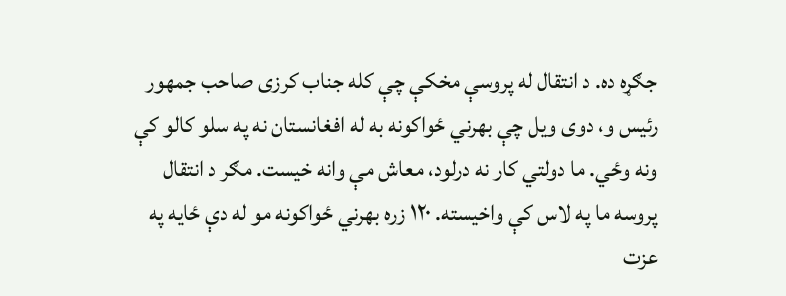جګړه ده. د انتقال له پروسې مخکې چې کله جناب کرزی صاحب جمهور رئیس و، دوی ویل چې بهرني ځواکونه به له افغانستان نه په سلو کالو کې ونه وځي. ما دولتي کار نه درلود، معاش مې وانه خیست. مګر د انتقال پروسه ما په لاس کې واخیسته. ۱۲۰ زره بهرني ځواکونه مو له دې ځایه په عزت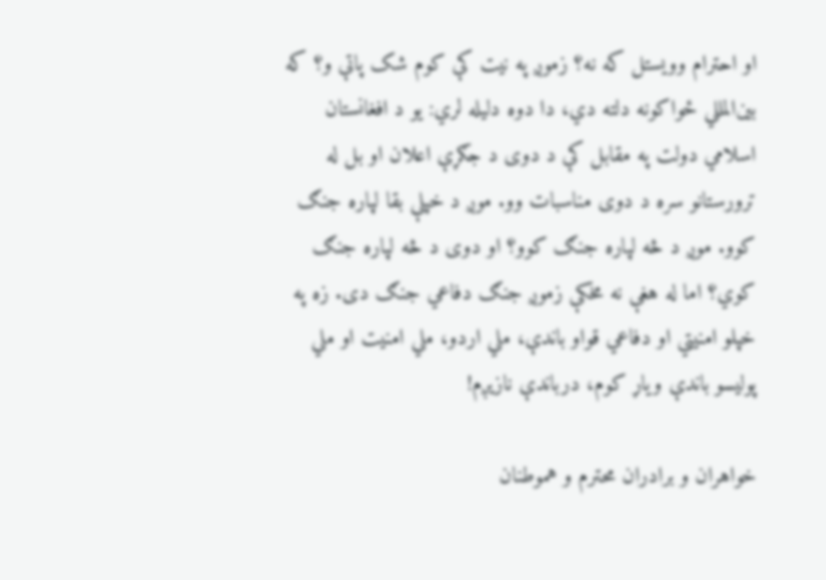او احترام وویستل که نه؟ زموږ په نیت کې کوم شک پاتې و؟ که بین‌المللي ځواکونه دلته دي، دا دوه دلیله لري: یو د افغانستان اسلامي دولت په مقابل کې د دوی د جګړې اعلان او بل له ترورستانو سره د دوی مناسبات وو. موږ د خپلې بقا لپاره جنګ کوو. موږ د څه لپاره جنګ کوو؟ او دوی د څه لپاره جنګ کوي؟ اما له هغې نه مخکې زموږ جنګ دفاعي جنګ دی. زه په خپلو امنیتي او دفاعي قواو باندې، ملي اردو، ملي امنیت او ملي پولیسو باندې ویاړ کوم، درباندې نازیږم!

خواهران و برادران محترم و هموطنان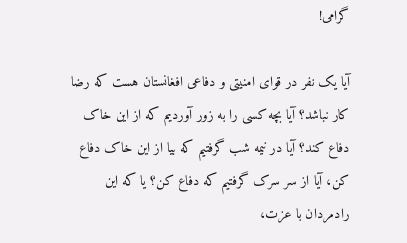گرامی!

آیا یک نفر در قوای امنیتی و دفاعی افغانستان هست که رضا کار نباشد؟ آیا بچه کسی را به زور آوردیم که از این خاک دفاع کند؟ آیا در نیمه شب گرفتیم که بیا از این خاک دفاع کن، آیا از سر سرک گرفتیم که دفاع کن؟ یا که این رادمردان با عزت،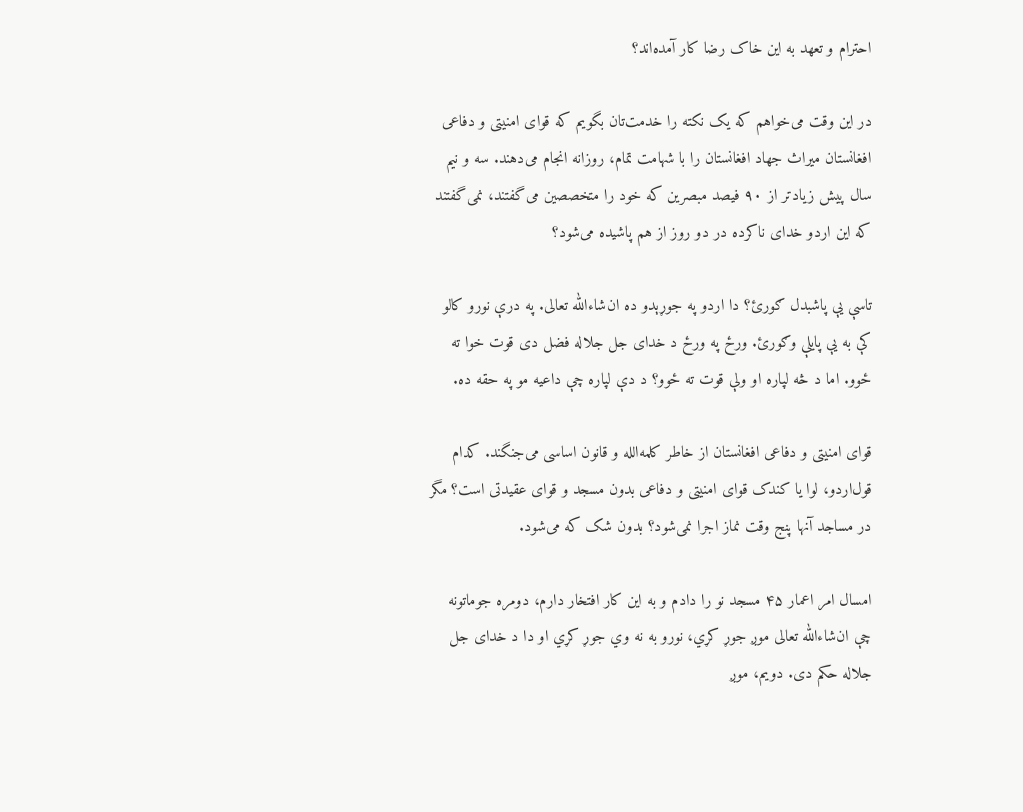احترام و تعهد به این خاک رضا کار آمده‌اند؟

در این وقت می‌خواهم که یک نکته را خدمت‌تان بگویم که قوای امنیتی و دفاعی افغانستان میراث جهاد افغانستان را با شهامت تمام، روزانه انجام می‌دهند. سه و نیم سال پیش زیادتر از ۹۰ فیصد مبصرین که خود را متخصصین می‌گفتند، نمی‌گفتند که این اردو خدای ناکرده در دو روز از هم پاشیده می‌شود؟

تاسې یې پاشبدل ګورئ؟ دا اردو په جوړېدو ده ان‌شاءالله تعالی. په درې نورو کالو کې به یې پایلې وګورئ. ورځ په ورځ د خدای جل جلاله فضل دی قوت خوا ته ځوو. اما د څه لپاره او ولې قوت ته ځوو؟ د دې لپاره چې داعیه مو په حقه ده.

قوای امنیتی و دفاعی افغانستان از خاطر کلمه‌الله و قانون اساسی می‌جنگند. کدام قول‌اردو، لوا یا کندک قوای امنیتی و دفاعی بدون مسجد و قوای عقیدتی است؟ مگر در مساجد آنها پنج وقت نماز اجرا نمی‌شود؟ بدون شک که می‌شود.

امسال امر اعمار ۴۵ مسجد نو را دادم و به این کار افتخار دارم، دومره جوماتونه چې ان‌شاءالله تعالی موږ جوړ کړي، نورو به نه وي جوړ کړي او دا د خدای جل جلاله حکم دی. دویم، موږ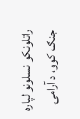راتلونکو نسلونو لپاره جنګ کوو، د آرامۍ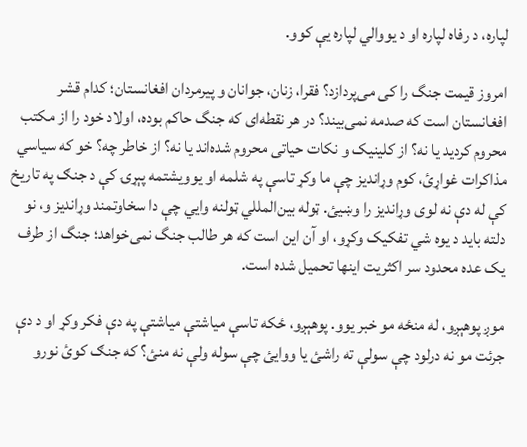لپاره، د رفاه لپاره او د یووالي لپاره یې کوو.

امروز قیمت جنگ را کی می‌پردازد؟ فقرا، زنان، جوانان و پیرمردان افغانستان؛ کدام قشر افغانستان است که صدمه نمی‌بیند؟ در هر نقطه‌ای که جنگ حاکم بوده، اولاد خود را از مکتب محروم کردید یا نه؟ از کلینیک و نکات حیاتی محروم شده‌اند یا نه؟ از خاطر چه؟ خو که سیاسي مذاکرات غواړئ، کوم وړاندیز چې ما وکړ تاسې په شلمه او یوویشتمه پېړۍ کې د جنګ په تاریخ کې له دې نه لوی وړاندیز را وښیئ. ټوله بین‌المللي ټولنه وايي چې دا سخاوتمند وړاندیز و، نو دلته باید د یوه شي تفکیک وکړو، او آن این است که هر طالب جنگ نمی‌خواهد؛ جنگ از طرف یک عده محدود سر اکثریت اینها تحمیل شده است.

موږ پوهېږو، له منځه مو خبر یوو. پوهېږو، ځکه تاسې میاشتې میاشتې په دې فکر وکړ او د دې جرئت مو نه درلود چې سولې ته راشئ یا ووایئ چې سوله ولې نه منئ؟ که جنګ کوئ نورو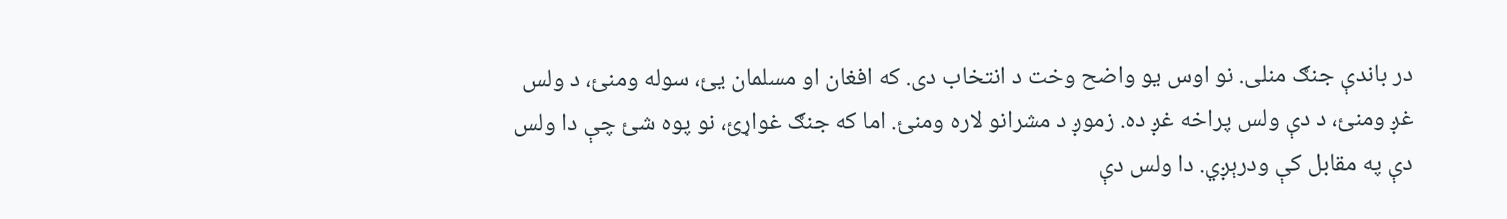در باندې جنګ منلی. نو اوس یو واضح وخت د انتخاب دی. که افغان او مسلمان یئ، سوله ومنئ، د ولس غږ ومنئ، د دې ولس پراخه غږ ده. زموږ د مشرانو لاره ومنئ. اما که جنګ غواړئ، نو پوه شئ چې دا ولس دې په مقابل کې ودرېږي. دا ولس دې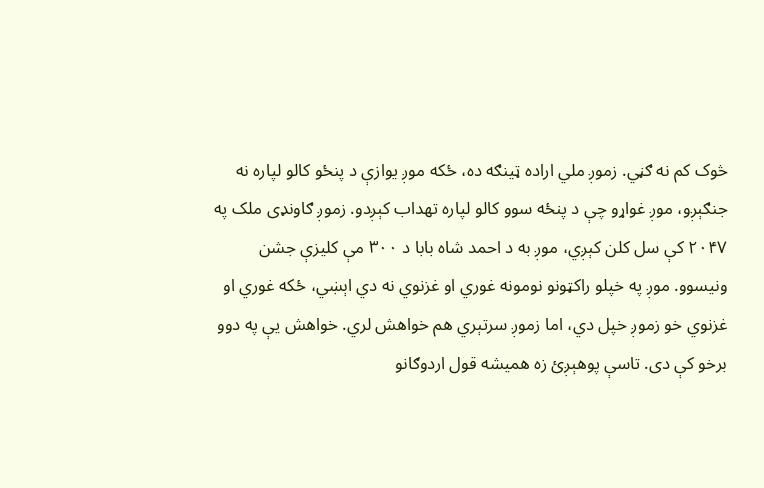څوک کم نه ګڼي. زموږ ملي اراده ټینګه ده، ځکه موږ یوازې د پنځو کالو لپاره نه جنګېږو، موږ غواړو چې د پنځه سوو کالو لپاره تهداب کېږدو. زموږ ګاونډی ملک په ۲۰۴۷ کې سل کلن کېږي، موږ به د احمد شاه بابا د ۳۰۰ مې کلیزې جشن ونیسوو. موږ په خپلو راکټونو نومونه غوري او غزنوي نه دي اېښي، ځکه غوري او غزنوي خو زموږ خپل دي، اما زموږ سرتېري هم خواهش لري. خواهش یې په دوو برخو کې دی. تاسې پوهېږئ زه همیشه قول اردوګانو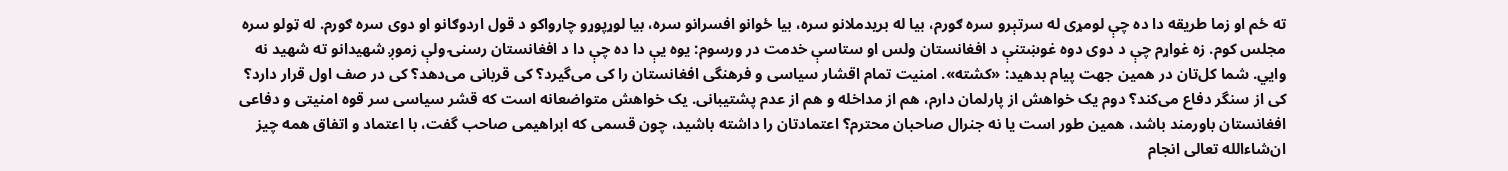ته ځم او زما طریقه دا ده چې لومړی له سرتېرو سره ګورم، بیا له بریدملانو سره، بیا ځوانو افسرانو سره، بیا لوړپوړو چارواکو د قول اردوګانو او دوی سره ګورم. له ټولو سره مجلس کوم. زه غواړم چې د دوی دوه غوښتنې د افغانستان ولس او ستاسې خدمت در ورسوم: یوه یې دا ده چې دا د افغانستان رسنۍ ولې زموږ شهیدانو ته شهید نه وایي. شما کل‌تان در همین جهت پیام بدهید: «کشته». امنیت تمام اقشار سیاسی و فرهنگی افغانستان را کی می‌گیرد؟ کی قربانی می‌دهد؟ کی در صف اول قرار دارد؟ کی از سنگر دفاع می‌کند؟ دوم یک خواهش از پارلمان دارم، هم از مداخله و هم از عدم پشتیبانی. یک خواهش متواضعانه است که قشر سیاسی سر قوه امنیتی و دفاعی افغانستان باورمند باشد، همین طور است یا نه جنرال صاحبان محترم؟ اعتمادتان را داشته باشید، چون قسمی که ابراهیمی صاحب گفت، با اعتماد و اتفاق همه چیز ان‌شاءالله تعالی انجام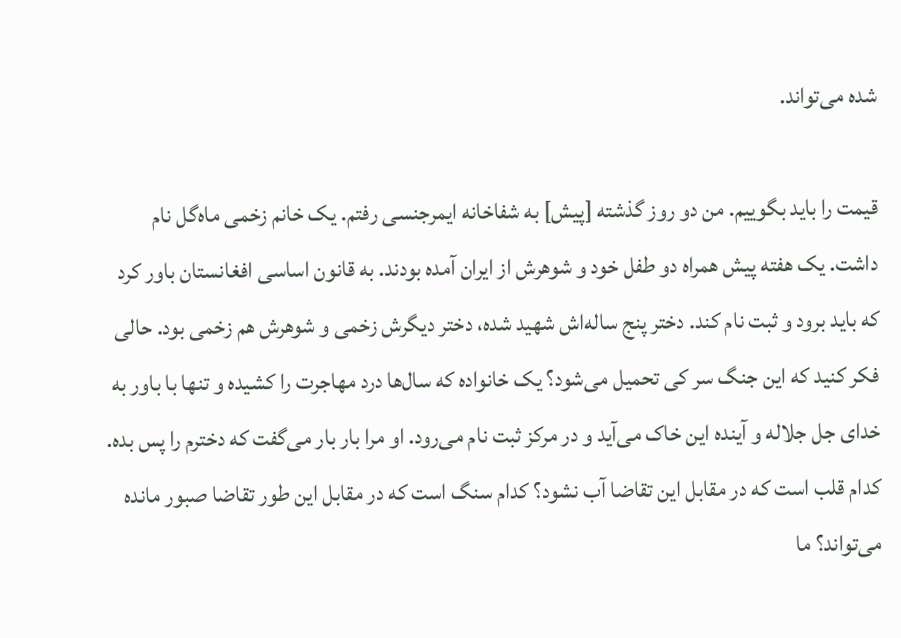شده می‌تواند.

قیمت را باید بگوییم. من دو روز گذشته [پیش] به شفاخانه ایمرجنسی رفتم. یک خانم زخمی ماه‌گل نام داشت. یک هفته پیش همراه دو طفل خود و شوهرش از ایران آمده بودند. به قانون اساسی افغانستان باور کرد که باید برود و ثبت نام کند. دختر پنج ساله‌اش شهید شده، دختر دیگرش زخمی و شوهرش هم زخمی بود. حالی فکر کنید که این جنگ سر کی تحمیل می‌شود؟ یک خانواده که سال‌ها درد مهاجرت را کشیده و تنها با باور به خدای جل جلاله و آینده این خاک می‌آید و در مرکز ثبت نام می‌رود. او مرا بار بار می‌گفت که دخترم را پس بده. کدام قلب است که در مقابل این تقاضا آب نشود؟ کدام سنگ است که در مقابل این طور تقاضا صبور مانده می‌تواند؟ ما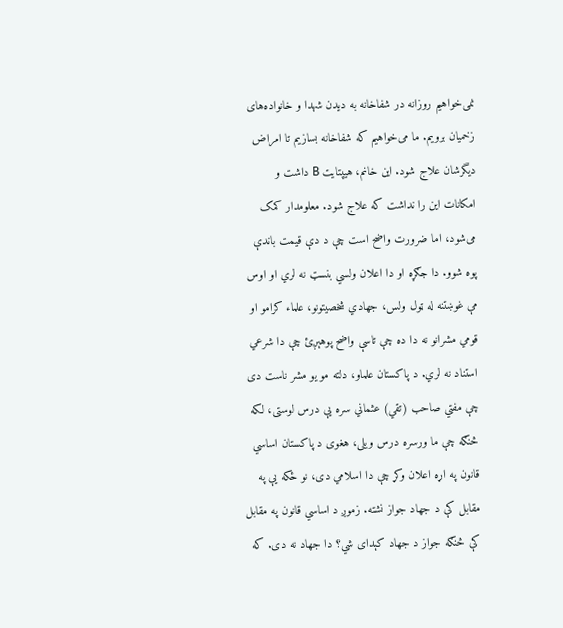نمی‌خواهیم روزانه در شفاخانه به دیدن شهدا و خانواده‌های زخمیان برویم. ما می‌خواهیم که شفاخانه بسازیم تا امراض دیگرشان علاج شود. این خانم، هیپتایت B داشت و امکانات این را نداشت که علاج شود. معلومدار کمک می‌شود، اما ضرورت واضح است چې د دې قیمت باندې پوه شوو. دا جګړه او دا اعلان ولسي بنسټ نه لري او اوس مې غوښتنه له ټول ولس، جهادي شخصیتونو، علماء کرامو او قومي مشرانو نه دا ده چې تاسې واضح پوهېږئ چې دا شرعي استناد نه لري. د پاکستان علماو، دلته مو یو مشر ناست دی چې مفتي صاحب (تقي) عثماني سره یې درس لوستی، لکه څنګه چې ما ورسره درس ویلی، هغوی د پاکستان اساسي قانون په اړه اعلان وکړ چې دا اسلامي دی، نو ځکه یې په مقابل کې د جهاد جواز نشته. زموږ د اساسي قانون په مقابل کې څنګه جواز د جهاد کېدای شي؟ دا جهاد نه دی. که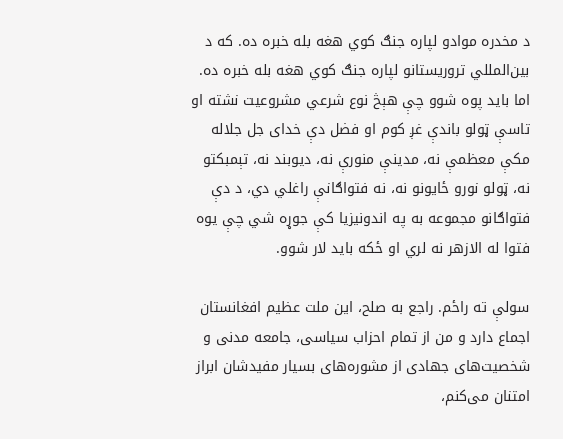د مخدره موادو لپاره جنګ کوي هغه بله خبره ده. که د بین‌المللي تروریستانو لپاره جنګ کوي هغه بله خبره ده. اما باید پوه شوو چې هېڅ نوع شرعي مشروعیت نشته او تاسې ټولو باندې غږ کوم او فضل دې خدای جل جلاله مکې معظمې نه، مدینې منورې نه، دیوبند نه، تېمبکتو نه، ټولو نورو ځایونو نه، نه فتواګانې راغلي دي، د دې فتواګانو مجموعه به په اندونیزیا کې جوړه شي چې یوه فتوا له الازهر نه لري او ځکه باید لار شوو.

سولې ته راځم. راجع به صلح، این ملت عظیم افغانستان اجماع دارد و من از تمام احزاب سیاسی، جامعه مدنی و شخصیت‌های جهادی از مشوره‌های بسیار مفیدشان ابراز امتنان می‌کنم،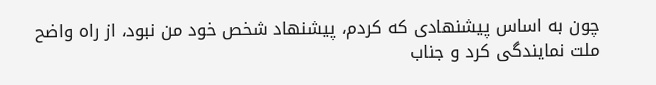چون به اساس پیشنهادی که کردم، پیشنهاد شخص خود من نبود، از راه واضح ملت نمایندگی کرد و جناب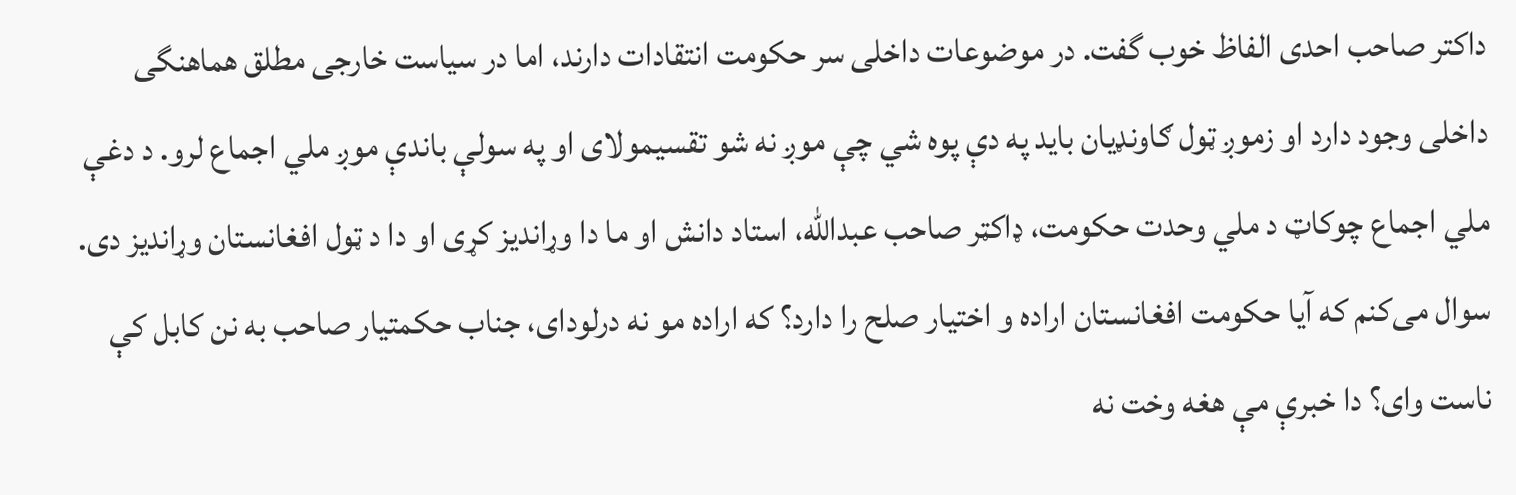داکتر صاحب احدی الفاظ خوب گفت. در موضوعات داخلی سر حکومت انتقادات دارند، اما در سیاست خارجی مطلق هماهنگی داخلی وجود دارد او زموږ ټول ګاونډیان باید په دې پوه شي چې موږ نه شو تقسیمولای او په سولې باندې موږ ملي اجماع لرو. د دغې ملي اجماع چوکاټ د ملي وحدت حکومت، ډاکټر صاحب عبدالله، استاد دانش او ما دا وړاندیز کړی او دا د ټول افغانستان وړاندیز دی. سوال می‌کنم که آیا حکومت افغانستان اراده و اختیار صلح را دارد؟ که اراده مو نه درلودای، جناب حکمتیار صاحب به نن کابل کې ناست وای؟ دا خبرې مې هغه وخت نه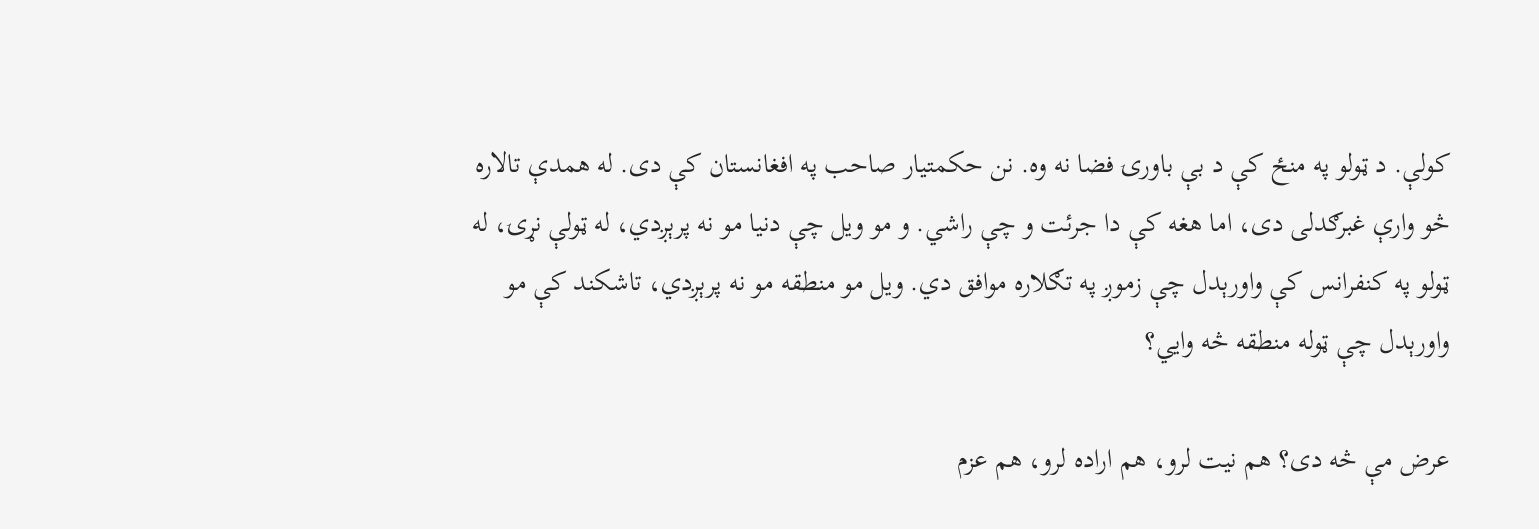کولې. د ټولو په منځ کې د بې باورۍ فضا نه وه. نن حکمتیار صاحب په افغانستان کې دی. له همدې تالاره څو وارې غبرګدلی دی، اما هغه کې دا جرئت و چې راشي. و مو ویل چې دنیا مو نه پرېږدي، له ټولې نړۍ، له ټولو په کنفرانس کې واورېدل چې زموږ په تګلاره موافق دي. ویل مو منطقه مو نه پرېږدي، تاشکند کې مو واورېدل چې ټوله منطقه څه وايي؟

عرض مې څه دی؟ هم نیت لرو، هم اراده لرو، هم عزم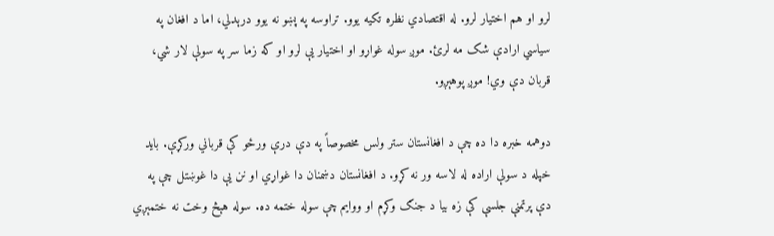لرو او هم اختیار لرو. له اقتصادي نظره تکیه یوو. تراوسه په پښو نه یوو درېدلي، اما د افغان په سیاسي ارادې شک مه لرئ. موږ سوله غواړو او اختیار یې لرو او که زما سر په سولې لار شي، قربان دې وي! موږ پوهېږو.

دوهمه خبره دا ده چې د افغانستان ستر ولس مخصوصاً په دې درې ورځو کې قرباني ورکړې. باید خپله د سولې اراده له لاسه ور نه کړو. د افغانستان دښمنان دا غواړي او نن یې دا غوښتل چې په دې پرتمنې جلسې کې زه بیا د جنګ وکړم او ووایم چې سوله ختمه ده. سوله هېڅ وخت نه ختمېږي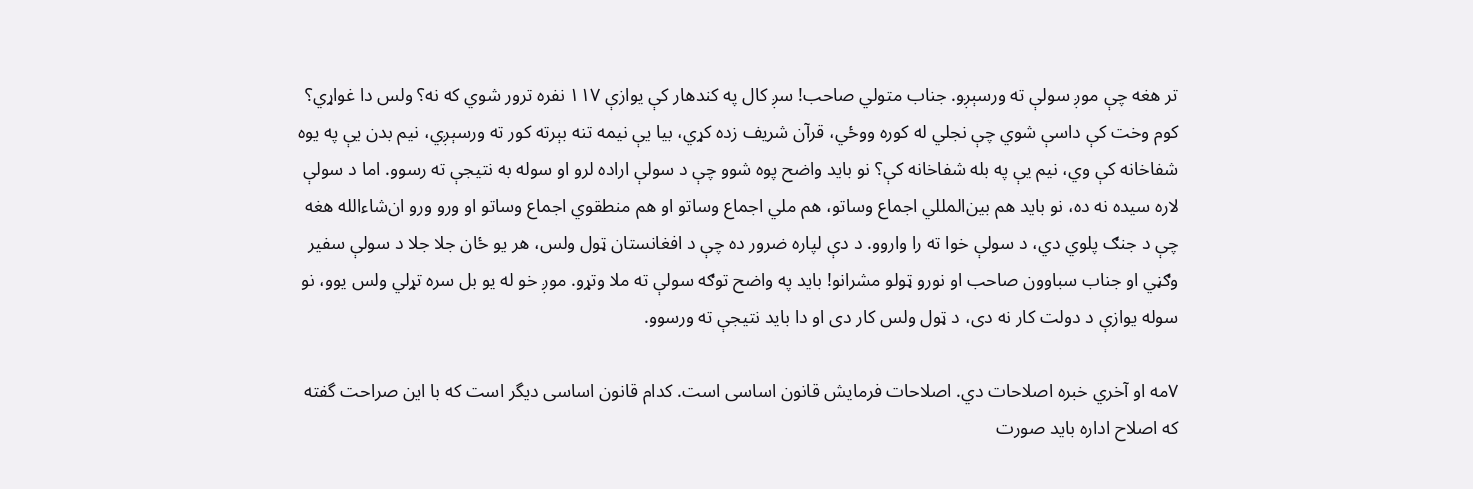تر هغه چې موږ سولې ته ورسېږو. جناب متولي صاحب! سږ کال په کندهار کې یوازې ۱۱۷ نفره ترور شوي که نه؟ ولس دا غواړي؟ کوم وخت کې داسې شوي چې نجلي له کوره ووځي، قرآن شریف زده کړي، بیا یې نیمه تنه بېرته کور ته ورسېږي، نیم بدن یې په یوه شفاخانه کې وي، نیم یې په بله شفاخانه کې؟ نو باید واضح پوه شوو چې د سولې اراده لرو او سوله به نتیجې ته رسوو. اما د سولې لاره سیده نه ده، نو باید هم بین‌المللي اجماع وساتو، هم ملي اجماع وساتو او هم منطقوي اجماع وساتو او ورو ورو ان‌شاءالله هغه چې د جنګ پلوي دي، د سولې خوا ته را واروو. د دې لپاره ضرور ده چې د افغانستان ټول ولس، هر یو ځان جلا جلا د سولې سفیر وګڼي او جناب سباوون صاحب او نورو ټولو مشرانو! باید په واضح توګه سولې ته ملا وتړو. موږ خو له یو بل سره تړلي ولس یوو، نو سوله یوازې د دولت کار نه دی، د ټول ولس کار دی او دا باید نتیجې ته ورسوو.

۷مه او آخري خبره اصلاحات دي. اصلاحات فرمایش قانون اساسی است. کدام قانون اساسی دیگر است که با این صراحت گفته که اصلاح اداره باید صورت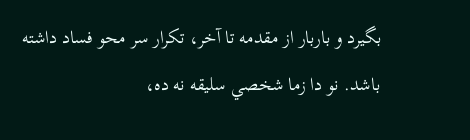بگیرد و باربار از مقدمه تا آخر، تکرار سر محو فساد داشته باشد. نو دا زما شخصي سلیقه نه ده،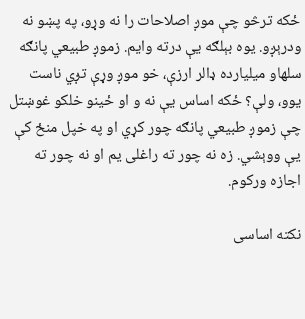ځکه ترڅو چې موږ اصلاحات را نه وړو، په پښو نه ودرېږو. یوه بېلګه یې درته وایم. زموږ طبیعي پانګه سلهاو میلیارده ډالر ارزې، خو موږ وړې تږي ناست یوو، ولې؟ ځکه اساس یې نه و او ځینو خلکو غوښتل چې زموږ طبیعي پانګه چور کړي او په خپل منځ کې یې ووېشي. زه نه چور ته راغلی یم او نه چور ته اجازه ورکوم.

نکته اساسی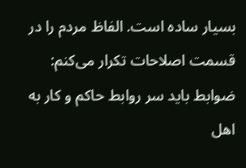بسیار ساده است. الفاظ مردم را در قسمت اصلاحات تکرار می‌کنم: ضوابط باید سر روابط حاکم و کار به اهل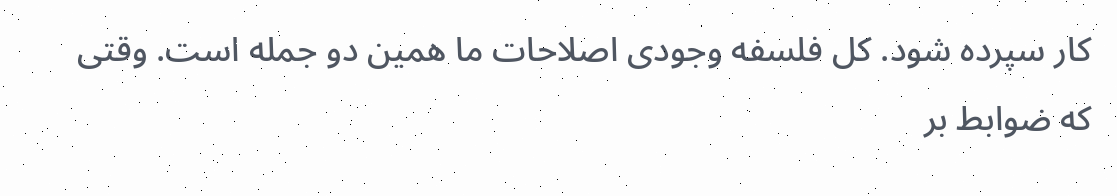کار سپرده شود. کل فلسفه وجودی اصلاحات ما همین دو جمله است. وقتی که ضوابط بر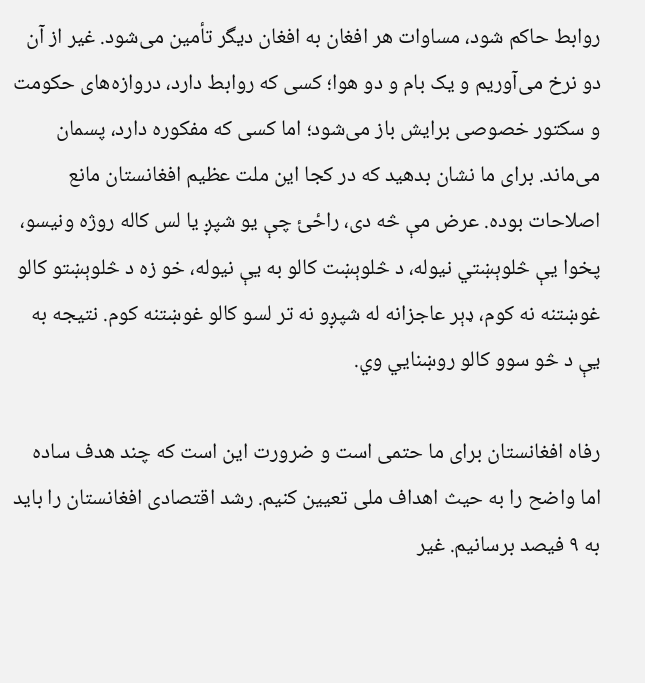روابط حاکم شود، مساوات هر افغان به افغان دیگر تأمین می‌شود. غیر از آن دو نرخ می‌آوریم و یک بام و دو هوا؛ کسی که روابط دارد، دروازه‌های حکومت و سکتور خصوصی برایش باز می‌شود؛ اما کسی که مفکوره دارد، پسمان می‌ماند. برای ما نشان بدهید که در کجا این ملت عظیم افغانستان مانع اصلاحات بوده. عرض مې څه دی، راځئ چې یو شپږ یا لس کاله روژه ونیسو، پخوا یې څلوېښتي نیوله، د څلوېښت کالو به یې نیوله، خو زه د څلوېښتو کالو غوښتنه نه کوم، ډېر عاجزانه له شپږو نه تر لسو کالو غوښتنه کوم. نتیجه به یې د څو سوو کالو روښنایي وي.

رفاه افغانستان برای ما حتمی است و ضرورت این است که چند هدف ساده اما واضح را به حیث اهداف ملی تعیین کنیم. رشد اقتصادی افغانستان را باید به ۹ فیصد برسانیم. غیر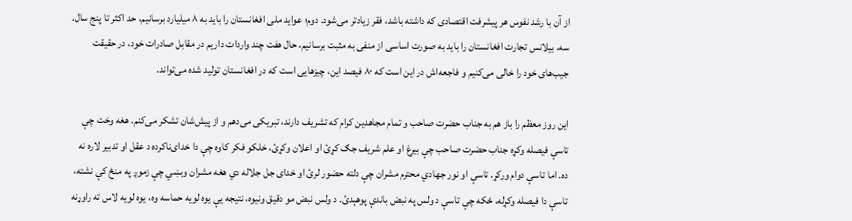از آن با رشد نفوس هر پیشرفت اقتصادی که داشته باشد، فقر زیادتر می‌شود. دوم؛ عواید ملی افغانستان را باید به ۸ میلیارد برسانیم، حد اکثر تا پنج سال. سه، بیلانس تجارت افغانستان را باید به صورت اساسی از منفی به مثبت برسانیم، حال هفت چند واردات داریم در مقابل صادرات خود، در حقیقت جیب‌های خود را خالی می‌کنیم و فاجعه‌اش در این است که ۸۰ فیصد این، چیزهایی است که در افغانستان تولید شده می‌تواند.

این روز معظم را باز هم به جناب حضرت صاحب و تمام مجاهدین کرام که تشریف دارند، تبریکی می‌دهم و از پیش‌شان تشکر می‌کنم. هغه وخت چې تاسې فیصله وکړه جناب حضرت صاحب چې بیرغ او علم شریف جګ کړئ او اعلان وکړئ، خلکو فکر کاوه چې دا خدای‌ناکرده د عقل او تدبیر لاره نه ده. اما تاسې دوام ورکړ. تاسې او نور جهادي محترم مشران چې دلته حضور لرئ او خدای جل جلاله دي هغه مشران وبښي چې زموږ په منځ کې نشته، تاسې دا فیصله وکړله، ځکه چې تاسې د ولس په نبض باندې پوهېدئ. د ولس نبض مو دقیق ونیوه، نتیجه یې یوه لویه حماسه وه، یوه لویه لاس ته راوړنه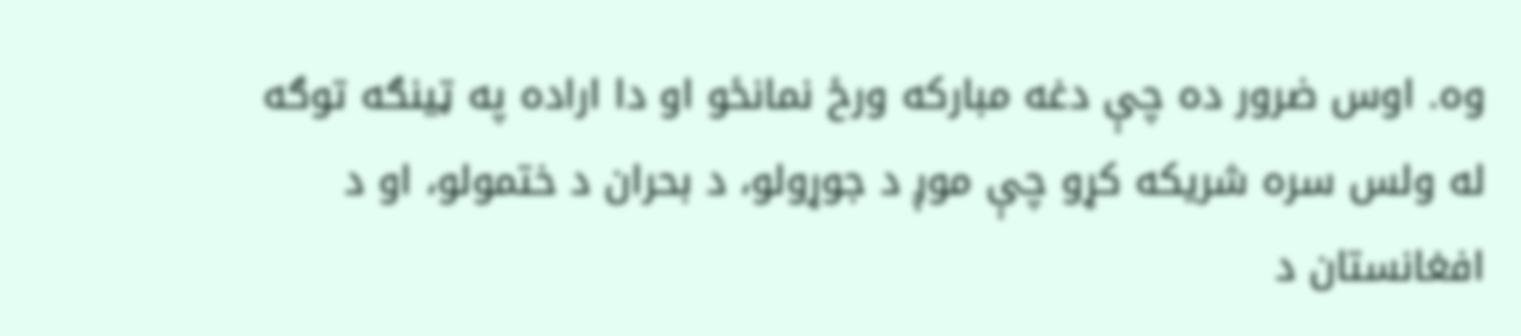وه. اوس ضرور ده چې دغه مبارکه ورځ نمانځو او دا اراده په ټینګه توګه له ولس سره شریکه کړو چې موږ د جوړولو، د بحران د ختمولو، او د افغانستان د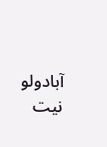آبادولو نیت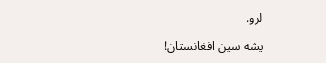لرو.

یشه سین افغانستان!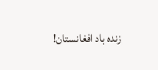زنده باد افغانستان!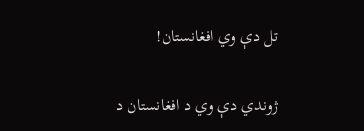تل دې وي افغانستان!

ژوندي دې وي د افغانستان د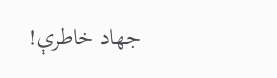جهاد خاطرې!